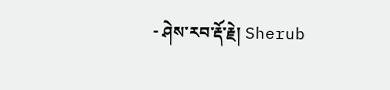- ཤེས་རབ་རྡོ་རྗེ། Sherub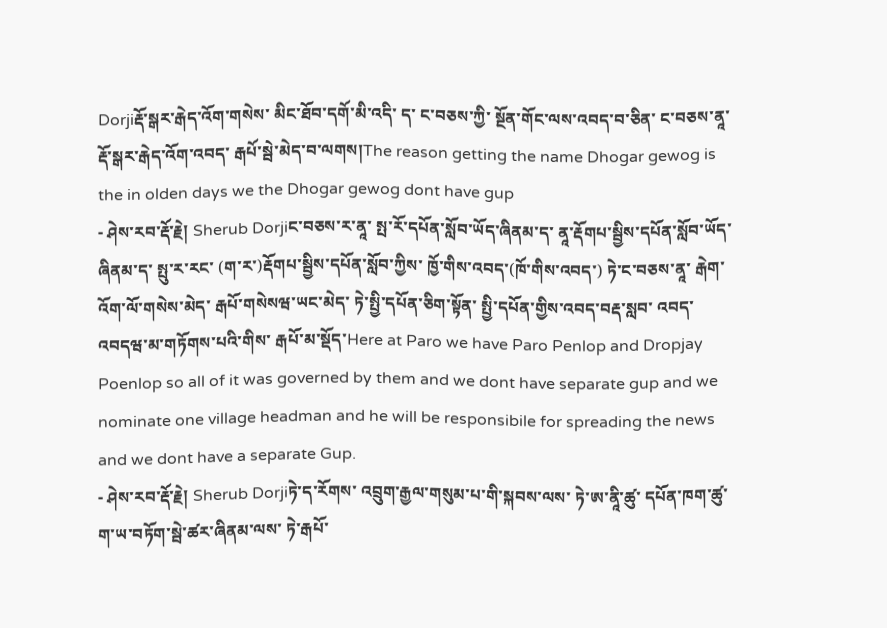Dorjiརྡོ་སྒར་རྒེད་འོག་གསེས་ མིང་ཐོབ་དགོ་མི་འདི་ ད་ ང་བཅས་ཀྱི་ སྔོན་གོང་ལས་འབད་བ་ཅིན་ ང་བཅས་ནཱ་ རྡོ་སྒར་རྒེད་འོག་འབད་ རྒཔོ་སྦེ་མེད་བ་ལགས།The reason getting the name Dhogar gewog is the in olden days we the Dhogar gewog dont have gup
- ཤེས་རབ་རྡོ་རྗེ། Sherub Dorjiང་བཅས་ར་ནཱ་ སྤ་རོ་དཔོན་སློབ་ཡོད་ཞིནམ་ད་ ནཱ་རྡོགཔ་སྦྱིས་དཔོན་སློབ་ཡོད་ཞིནམ་ད་ སྤུ་ར་རང་ (ག་ར་)རྡོགཔ་སྦྱིས་དཔོན་སློབ་ཀྱིས་ ཁྱོ་གིས་འབད་(ཁོ་གིས་འབད་) ཏེ་ང་བཅས་ནཱ་ རྒེག་འོག་ལོ་གསེས་མེད་ རྒཔོ་གསེསཝ་ཡང་མེད་ ཏེ་སྤྱི་དཔོན་ཅིག་སྟོན་ སྤྱི་དཔོན་གྱིས་འབད་བརྡ་སླབ་ འབད་འབདཝ་མ་གཏོགས་པའི་གིས་ རྒཔོ་མ་སྡོད་Here at Paro we have Paro Penlop and Dropjay Poenlop so all of it was governed by them and we dont have separate gup and we nominate one village headman and he will be responsibile for spreading the news and we dont have a separate Gup.
- ཤེས་རབ་རྡོ་རྗེ། Sherub Dorjiཏེ་ད་རོགས་ འབྲུག་རྒྱལ་གསུམ་པ་གི་སྐབས་ལས་ ཏེ་ཨ་ནཱི་ཚུ་ དཔོན་ཁག་ཚུ་ག་ཡ་བཏོག་སྦེ་ཚར་ཞིནམ་ལས་ ཏེ་རྒཔོ་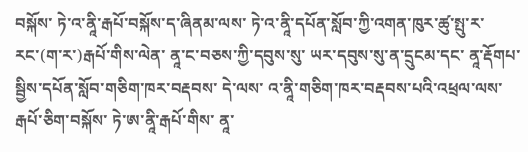བསྐོས་ ཏེ་འ་ནཱི་རྒཔོ་བསྐོས་ད་ཞིནམ་ལས་ ཏེ་འ་ནཱི་དཔོན་སློབ་ཀྱི་འགན་ཁུར་ཚུ་སྤུ་ར་རང་(ག་ར་)རྒཔོ་གིས་ལེན་ ནཱ་ང་བཅས་ཀྱི་དབུས་སུ་ ཡར་དབུས་སུ་ན་དྲུངམ་དང་ ནཱ་རྡོགཔ་སྦྱིས་དཔོན་སློབ་གཅིག་ཁར་བརྡབས་ དེ་ལས་ འ་ནཱི་གཅིག་ཁར་བརྡབས་པའི་འཕྲལ་ལས་ རྒཔོ་ཅིག་བསྐོས་ ཏེ་ཨ་ནཱི་རྒཔོ་གིས་ ནཱ་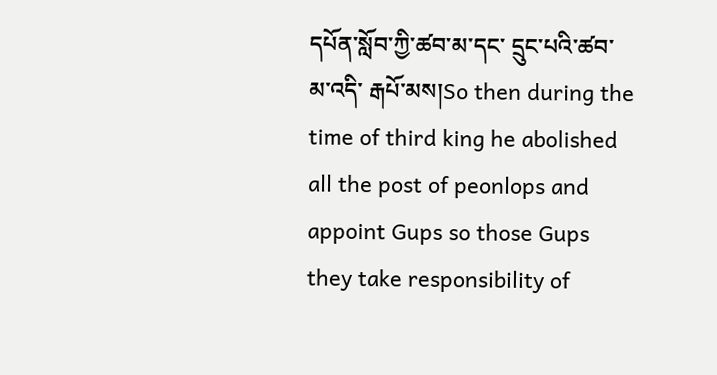དཔོན་སློབ་ཀྱི་ཚབ་མ་དང་ དྲུང་པའི་ཚབ་མ་འདི་ རྒཔོ་མས།So then during the time of third king he abolished all the post of peonlops and appoint Gups so those Gups they take responsibility of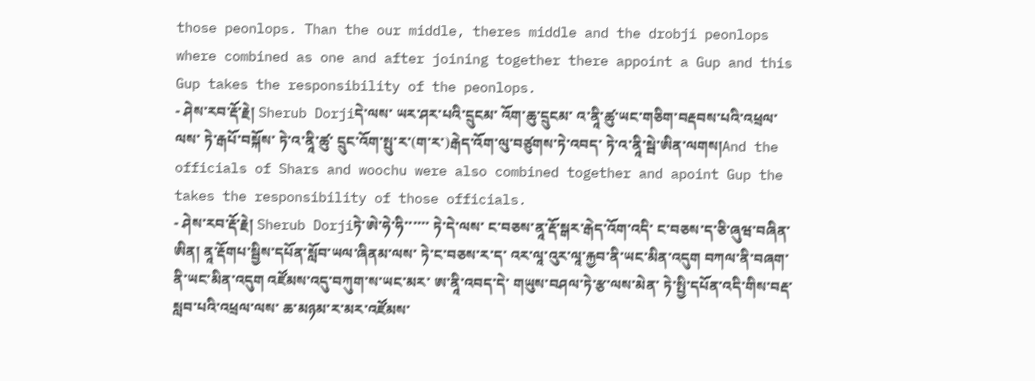those peonlops. Than the our middle, theres middle and the drobji peonlops where combined as one and after joining together there appoint a Gup and this Gup takes the responsibility of the peonlops.
- ཤེས་རབ་རྡོ་རྗེ། Sherub Dorjiདེ་ལས་ ཡར་ཤར་པའི་དྲུངམ་ འོག་ཆུ་དྲུངམ་ འ་ནཱི་ཚུ་ཡང་གཅིག་བརྡབས་པའི་འཕྲལ་ལས་ ཏེ་རྒཔོ་བསྐོས་ ཏེ་འ་ནཱི་ཚུ་ དྲུང་འོག་སྤུ་ར་(ག་ར་)རྒེད་འོག་ལུ་བཙུགས་ཏེ་འབད་ ཏེ་འ་ནཱི་སྦེ་ཨིན་ལགས།And the officials of Shars and woochu were also combined together and apoint Gup the takes the responsibility of those officials.
- ཤེས་རབ་རྡོ་རྗེ། Sherub Dorjiཏེ་ཨེ་ཧེ་ཧི་་་་་་ ཏེ་དེ་ལས་ ང་བཅས་ནཱ་རྡོ་སྒར་རྒེད་འོག་འདི་ ང་བཅས་ད་ཅི་ཞུཝ་བཞིན་ཨིན། ནཱ་རྡོགཔ་སྦྱིས་དཔོན་སློབ་ཡལ་ཞིནམ་ལས་ ཏེ་ང་བཅས་ར་ད་ འར་ལཱ་འུར་ལཱ་རྐྱབ་ནི་ཡང་མིན་འདུག བཀལ་ནི་བཞག་ནི་ཡང་མིན་འདུག འཛོམས་འདུ་བཀུག་ས་ཡང་མར་ ཨ་ནཱི་འབད་དེ་ གཡུས་བཤལ་ཏེ་རྩ་ལས་མེན་ ཏེ་སྤྱི་དཔོན་འདི་གིས་བརྡ་སླབ་པའི་འཕྲལ་ལས་ ཆ་མཉམ་ར་མར་འཛོམས་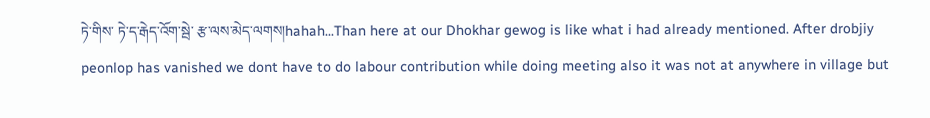ཏེ་གིས་ ཏེ་ད་རྒེད་འོག་སྦེ་ རྩ་ལས་མེད་ལགས།hahah...Than here at our Dhokhar gewog is like what i had already mentioned. After drobjiy peonlop has vanished we dont have to do labour contribution while doing meeting also it was not at anywhere in village but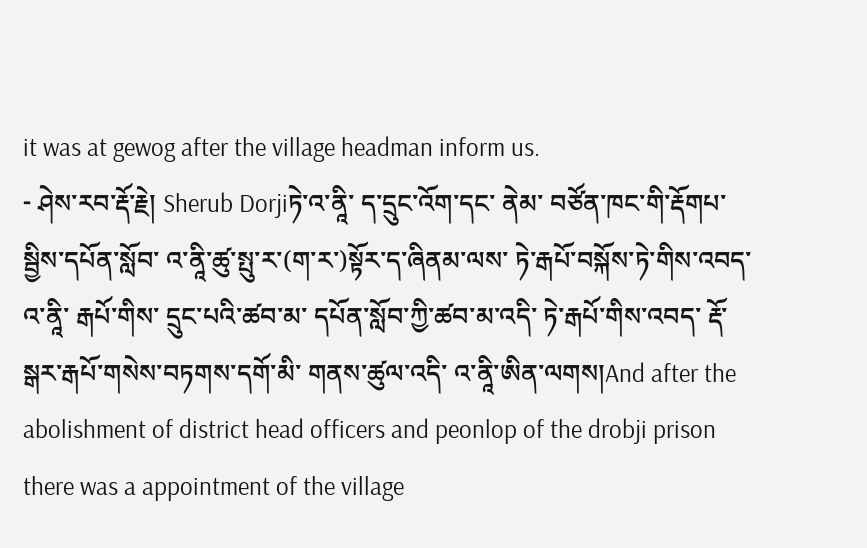it was at gewog after the village headman inform us.
- ཤེས་རབ་རྡོ་རྗེ། Sherub Dorjiཏེ་འ་ནཱི་ ད་དྲུང་འོག་དང་ ནེམ་ བཙོན་ཁང་གི་རྡོགཔ་སྦྱིས་དཔོན་སློབ་ འ་ནཱི་ཚུ་སྤུ་ར་(ག་ར་)སྟོར་ད་ཞིནམ་ལས་ ཏེ་རྒཔོ་བསྐོས་ཏེ་གིས་འབད་ འ་ནཱི་ རྒཔོ་གིས་ དྲུང་པའི་ཚབ་མ་ དཔོན་སློབ་ཀྱི་ཚབ་མ་འདི་ ཏེ་རྒཔོ་གིས་འབད་ རྡོ་སྒར་རྒཔོ་གསེས་བཏགས་དགོ་མི་ གནས་ཚུལ་འདི་ འ་ནཱི་ཨིན་ལགས།And after the abolishment of district head officers and peonlop of the drobji prison there was a appointment of the village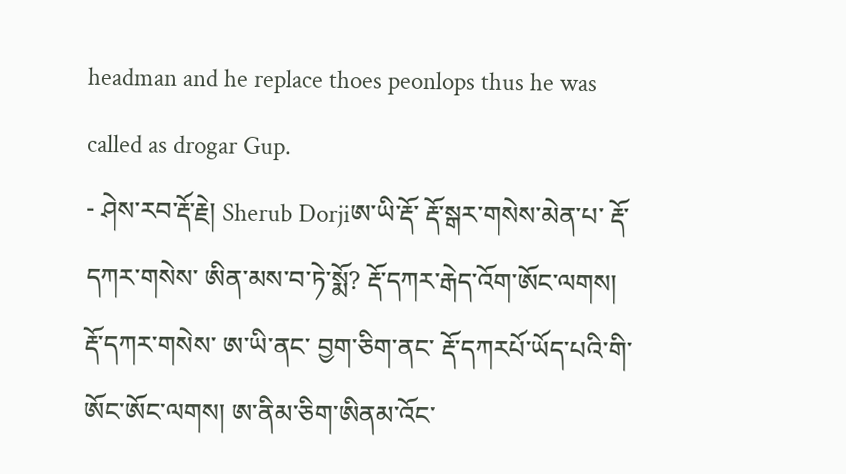headman and he replace thoes peonlops thus he was called as drogar Gup.
- ཤེས་རབ་རྡོ་རྗེ། Sherub Dorjiཨ་ཡི་རྡོ་ རྡོ་སྒར་གསེས་མེན་པ་ རྡོ་དཀར་གསེས་ ཨིན་མས་བ་ཏེ་སྨོ? རྡོ་དཀར་རྒེད་འོག་ཨོང་ལགས། རྡོ་དཀར་གསེས་ ཨ་ཡི་ནང་ བྱག་ཅིག་ནང་ རྡོ་དཀརཔོ་ཡོད་པའི་གི་ ཨོང་ཨོང་ལགས། ཨ་ནིམ་ཅིག་ཨིནམ་འོང་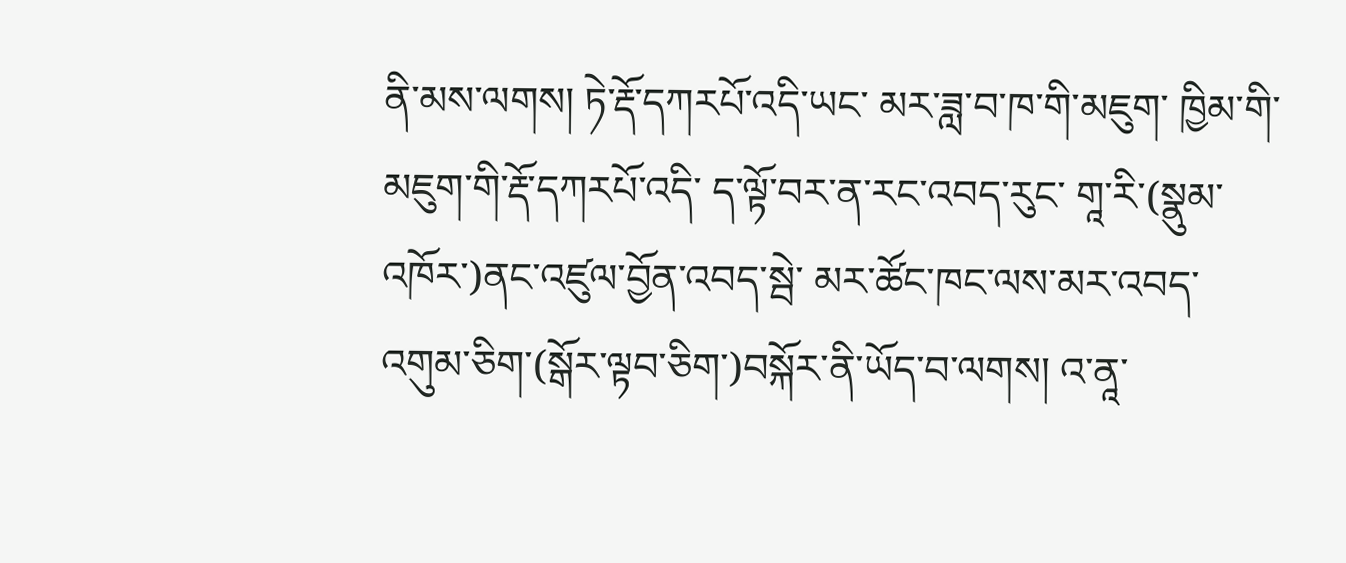ནི་མས་ལགས། ཏེ་རྡོ་དཀརཔོ་འདི་ཡང་ མར་ཟླ་བ་ཁ་གི་མཇུག་ ཁྱིམ་གི་མཇུག་གི་རྡོ་དཀརཔོ་འདི་ ད་ལྟོ་བར་ན་རང་འབད་རུང་ གཱ་རི་(སྣུམ་འཁོར་)ནང་འཛུལ་བྱོན་འབད་སྦེ་ མར་ཚོང་ཁང་ལས་མར་འབད་ འགུམ་ཅིག་(སྒོར་ལྟབ་ཅིག་)བསྐོར་ནི་ཡོད་བ་ལགས། འ་ནཱ་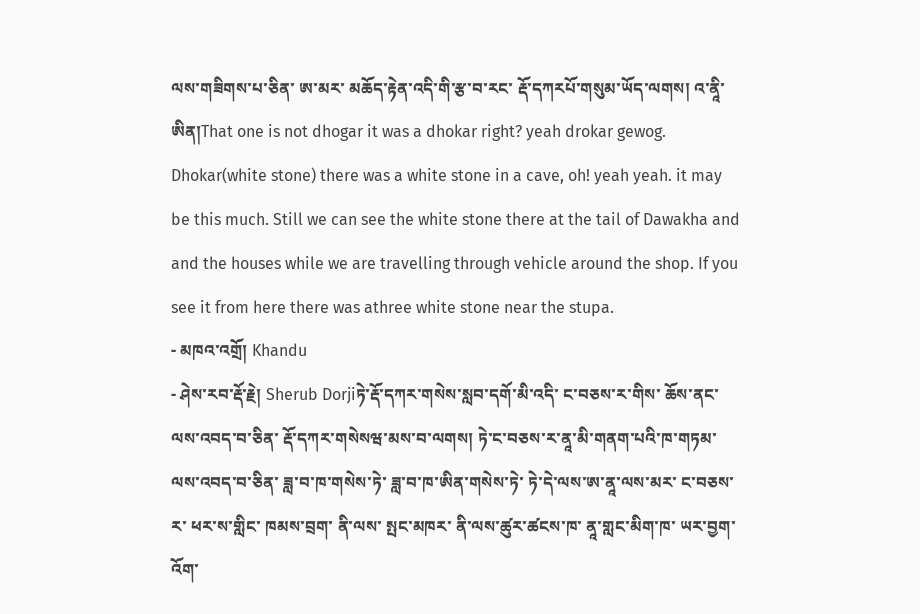ལས་གཟིགས་པ་ཅིན་ ཨ་མར་ མཆོད་རྟེན་འདི་གི་རྩ་བ་རང་ རྡོ་དཀརཔོ་གསུམ་ཡོད་ལགས། འ་ནཱི་ཨིན།That one is not dhogar it was a dhokar right? yeah drokar gewog. Dhokar(white stone) there was a white stone in a cave, oh! yeah yeah. it may be this much. Still we can see the white stone there at the tail of Dawakha and and the houses while we are travelling through vehicle around the shop. If you see it from here there was athree white stone near the stupa.
- མཁའ་འགྲོ། Khandu
- ཤེས་རབ་རྡོ་རྗེ། Sherub Dorjiཏེ་རྡོ་དཀར་གསེས་སླབ་དགོ་མི་འདི་ ང་བཅས་ར་གིས་ ཆོས་ནང་ལས་འབད་བ་ཅིན་ རྡོ་དཀར་གསེསཝ་མས་བ་ལགས། ཏེ་ང་བཅས་ར་ནཱ་མི་གནག་པའི་ཁ་གཏམ་ལས་འབད་བ་ཅིན་ ཟླ་བ་ཁ་གསེས་ཏེ་ ཟླ་བ་ཁ་ཨིན་གསེས་ཏེ་ ཏེ་དེ་ལས་ཨ་ནཱ་ལས་མར་ ང་བཅས་ར་ ཕར་ས་གླིང་ ཁམས་བྲག་ ནི་ལས་ སྤང་མཁར་ ནི་ལས་ཚུར་ཚངས་ཁ་ ནཱ་གླང་མིག་ཁ་ ཡར་བྱག་འོག་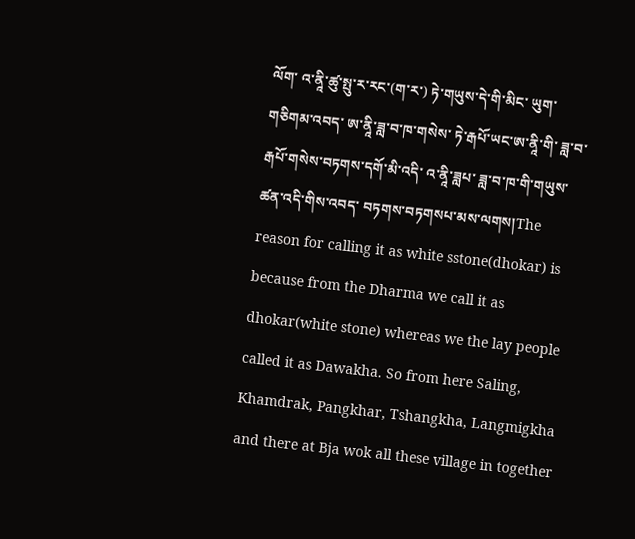ལོག་ འ་ནཱི་ཚུ་སྤུ་ར་རང་(ག་ར་) ཏེ་གཡུས་དེ་གི་མིང་ ཡུག་གཅིགམ་འབད་ ཨ་ནཱི་ཟླ་བ་ཁ་གསེས་ ཏེ་རྒཔོ་ཡང་ཨ་ནཱི་གི་ ཟླ་བ་རྒཔོ་གསེས་བཏགས་དགོ་མི་འདི་ འ་ནཱི་ཟླཔ་ ཟླ་བ་ཁ་གི་གཡུས་ཚན་འདི་གིས་འབད་ བཏགས་བཏགསཔ་མས་ལགས།The reason for calling it as white sstone(dhokar) is because from the Dharma we call it as dhokar(white stone) whereas we the lay people called it as Dawakha. So from here Saling, Khamdrak, Pangkhar, Tshangkha, Langmigkha and there at Bja wok all these village in together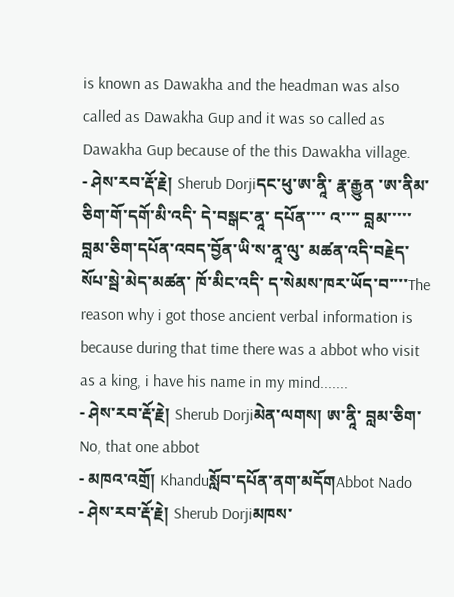is known as Dawakha and the headman was also called as Dawakha Gup and it was so called as Dawakha Gup because of the this Dawakha village.
- ཤེས་རབ་རྡོ་རྗེ། Sherub Dorjiདང་ཕུ་ཨ་ནཱི་ རྣ་རྒྱུན ་ཨ་ནིམ་ཅིག་གོ་དགོ་མི་འདི་ དེ་བསྒང་ནཱ་ དཔོན་་་་ འ་་་་ བླམ་་་་་ བླམ་ཅིག་དཔོན་འབད་བྱོན་ཡི་ས་ནཱ་ལུ་ མཚན་འདི་བརྗེད་སོཔ་སྦེ་མེད་མཚན་ ཁོ་མིང་འདི་ ད་སེམས་ཁར་ཡོད་བ་་་་The reason why i got those ancient verbal information is because during that time there was a abbot who visit as a king, i have his name in my mind.......
- ཤེས་རབ་རྡོ་རྗེ། Sherub Dorjiམེན་ལགས། ཨ་ནཱི་ བླམ་ཅིག་No, that one abbot
- མཁའ་འགྲོ། Khanduསློབ་དཔོན་ནག་མདོགAbbot Nado
- ཤེས་རབ་རྡོ་རྗེ། Sherub Dorjiམཁས་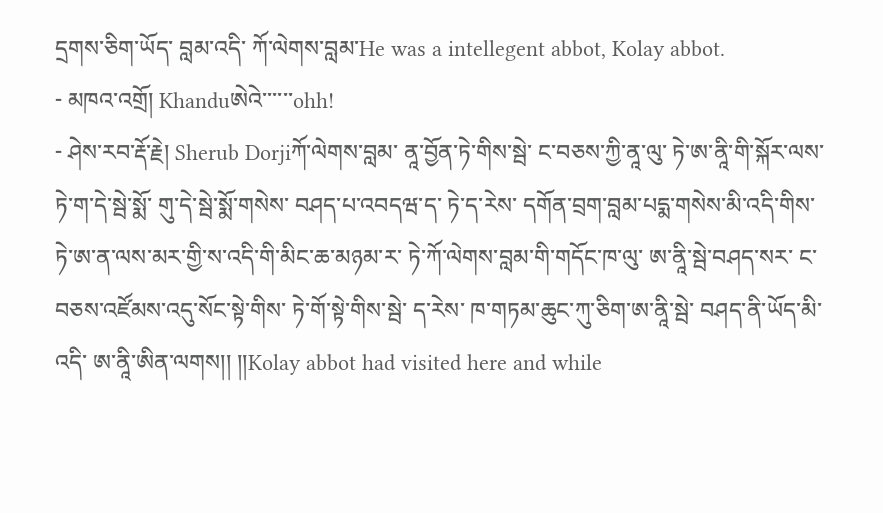དྲགས་ཅིག་ཡོད་ བླམ་འདི་ ཀོ་ལེགས་བླམ་He was a intellegent abbot, Kolay abbot.
- མཁའ་འགྲོ། Khanduཨེའེ་་་་་་ohh!
- ཤེས་རབ་རྡོ་རྗེ། Sherub Dorjiཀོ་ལེགས་བླམ་ ནཱ་བྱོན་ཏེ་གིས་སྦེ་ ང་བཅས་ཀྱི་ནཱ་ལུ་ ཏེ་ཨ་ནཱི་གི་སྐོར་ལས་ ཏེ་ག་དེ་སྦེ་སྨོ་ གུ་དེ་སྦེ་སྨོ་གསེས་ བཤད་པ་འབདཝ་ད་ ཏེ་ད་རེས་ དགོན་བྲག་བླམ་པདྨ་གསེས་མི་འདི་གིས་ ཏེ་ཨ་ན་ལས་མར་གྱི་ས་འདི་གི་མིང་ཆ་མཉམ་ར་ ཏེ་ཀོ་ལེགས་བླམ་གི་གདོང་ཁ་ལུ་ ཨ་ནཱི་སྦེ་བཤད་སར་ ང་བཅས་འཛོམས་འདུ་སོང་སྟེ་གིས་ ཏེ་གོ་སྟེ་གིས་སྦེ་ ད་རེས་ ཁ་གཏམ་ཆུང་ཀུ་ཅིག་ཨ་ནཱི་སྦེ་ བཤད་ནི་ཡོད་མི་འདི་ ཨ་ནཱི་ཨིན་ལགས།། །།Kolay abbot had visited here and while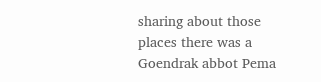sharing about those places there was a Goendrak abbot Pema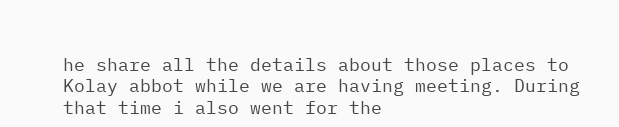he share all the details about those places to Kolay abbot while we are having meeting. During that time i also went for the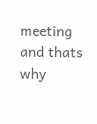meeting and thats why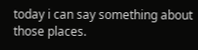today i can say something about those places.